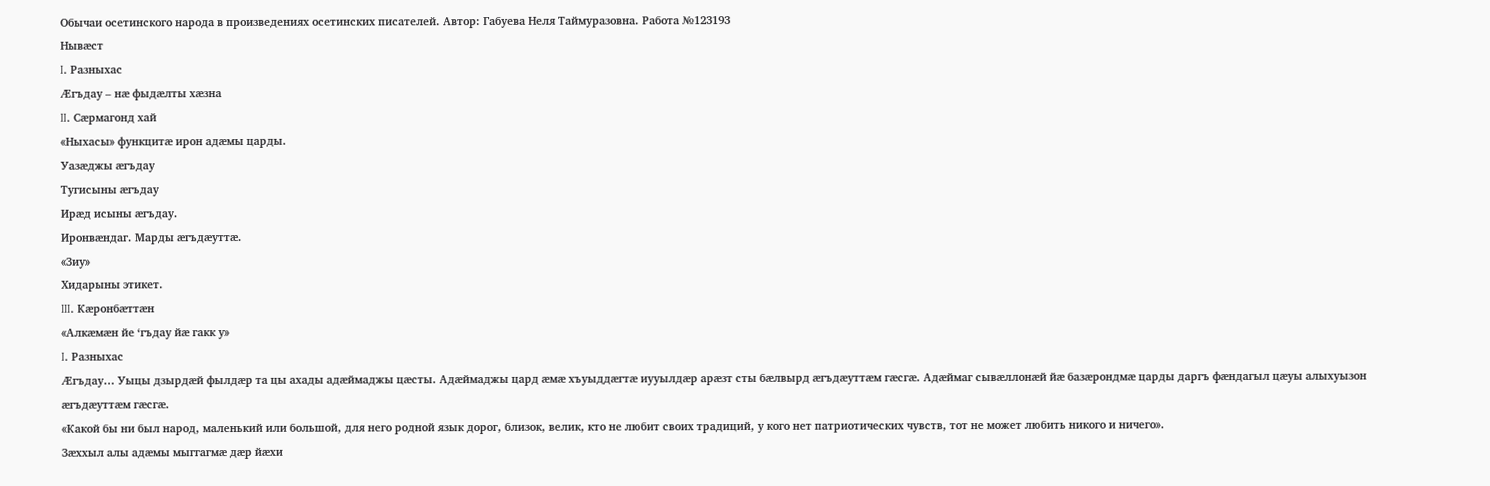Обычаи осетинского народа в произведениях осетинских писателей. Автор: Габуева Неля Таймуразовна. Работа №123193
Нывæст
I. Разныхас
Æгъдау – нæ фыдæлты хæзна
II. Сæрмагонд хай
«Ныхасы» функцитæ ирон адæмы царды.
Уазæджы æгъдау
Тугисыны æгъдау
Ирæд исыны æгъдау.
Иронвæндаг. Марды æгъдæуттæ.
«Зиу»
Хидарыны этикет.
III. Кæронбæттæн
«Алкæмæн йе ‘гъдау йæ гакк у»
I. Разныхас
Æгъдау… Уыцы дзырдæй фылдæр та цы ахады адæймаджы цæсты. Адæймаджы цард æмæ хъуыддæгтæ иууылдæр арæзт сты бæлвырд æгъдæуттæм гæсгæ. Адæймаг сывæллонæй йæ базæрондмæ царды даргъ фæндагыл цæуы алыхуызон æгъдæуттæм гæсгæ.
«Какой бы ни был народ, маленький или большой, для него родной язык дорог, близок, велик, кто не любит своих традиций, у кого нет патриотических чувств, тот не может любить никого и ничего».
Зæххыл алы адæмы мыггагмæ дæр йæхи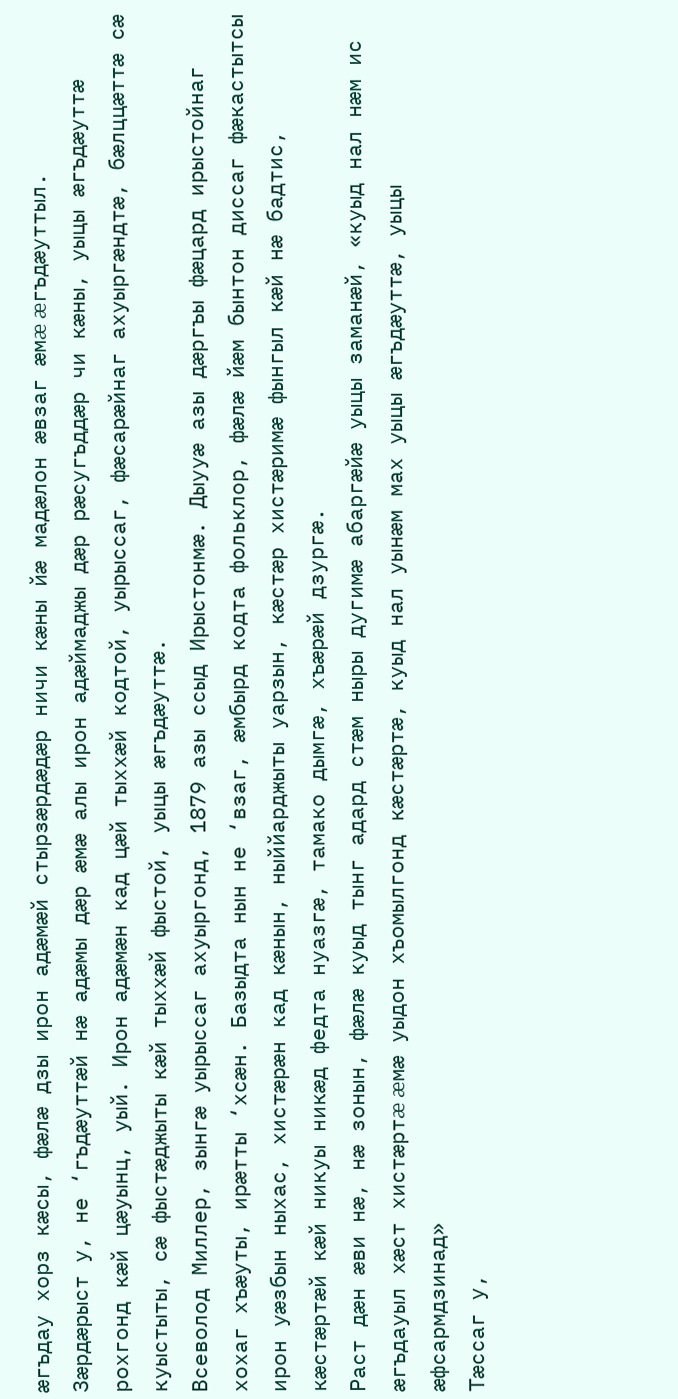æгъдау хорз кæсы, фæлæ дзы ирон адæмæй стырзæрдæдæр ничи кæны йæ мадæлон æвзаг æмæ æгъдæуттыл.
Зæрдæрыст у, не ‘гъдæуттæй нæ адæмы дæр æмæ алы ирон адæймаджы дæр рæсугъддæр чи кæны, уыцы æгъдæуттæ рохгонд кæй цæуынц, уый. Ирон адæмæн кад цæй тыххæй кодтой, уырыссаг, фæсарæйнаг ахуыргæндтæ, бæлццæттæ сæ куыстыты, сæ фыстæджыты кæй тыххæй фыстой, уыцы æгъдæуттæ.
Всеволод Миллер, зынгæ уырыссаг ахуыргонд, 1879 азы ссыд Ирыстонмæ. Дыууæ азы дæргъы фæцард ирыстойнаг хохаг хъæуты, ирæтты ‘хсæн. Базыдта нын не ‘взаг, æмбырд кодта фольклор, фæлæ йæм бынтон диссаг фæкастытсы ирон уæзбын ныхас, хистæрæн кад кæнын, ныййарджыты уарзын, кæстæр хистæримæ фынгыл кæй нæ бадтис, кæстæртæй кæй никуы никæд федта нуазгæ, тамако дымгæ, хъæрæй дзургæ.
Раст дæн æви нæ, нæ зонын, фæлæ куыд тынг адард стæм ныры дугимæ абаргæйæ уыцы заманæй, «куыд нал нæм ис æгъдауыл хæст хистæртæ æмæ уыдон хъомылгонд кæстæртæ, куыд нал уынæм мах уыцы æгъдæуттæ, уыцы æфсармдзинад»
Тæссаг у,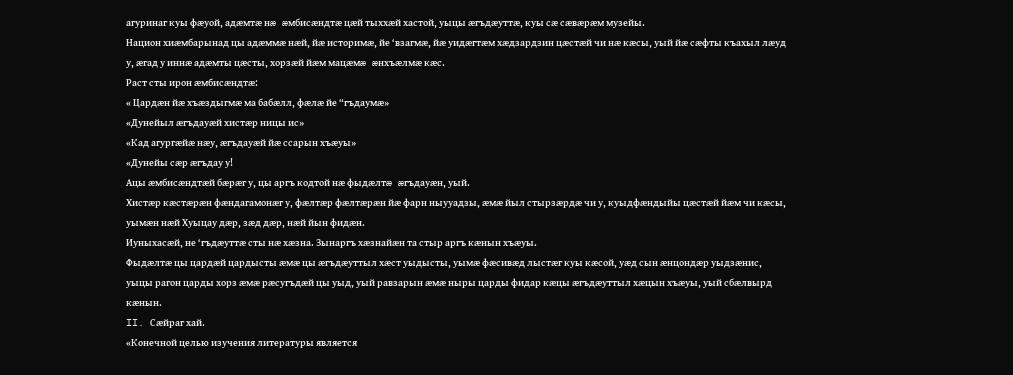агуринаг куы фæуой, адæмтæ нæ æмбисæндтæ цæй тыххæй хастой, уыцы æгъдæуттæ, куы сæ сæвæрæм музейы.
Национ хиæмбарынад цы адæммæ нæй, йæ историмæ, йе ‘взагмæ, йæ уидæгтæм хæдзардзин цæстæй чи нæ кæсы, уый йæ сæфты къахыл лæуд у, æгад у иннæ адæмты цæсты, хорзæй йæм мацæмæ æнхъæлмæ кæс.
Раст сты ирон æмбисæндтæ:
« Цардæн йæ хъæздыгмæ ма бабæлл, фæлæ йе “гъдаумæ»
«Дунейыл æгъдауæй хистæр ницы ис»
«Кад агургæйæ нæу, æгъдауæй йæ ссарын хъæуы»
«Дунейы сæр æгъдау у!
Ацы æмбисæндтæй бæрæг у, цы аргъ кодтой нæ фыдæлтæ æгъдауæн, уый.
Хистæр кæстæрæн фæндагамонæг у, фæлтæр фæлтæрæн йæ фарн ныууадзы, æмæ йыл стырзæрдæ чи у, куыдфæндыйы цæстæй йæм чи кæсы, уымæн нæй Хуыцау дæр, зæд дæр, нæй йын фидæн.
Иуныхасæй, не ‘гъдæуттæ сты нæ хæзна. Зынаргъ хæзнайæн та стыр аргъ кæнын хъæуы.
Фыдæлтæ цы цардæй цардысты æмæ цы æгъдæуттыл хæст уыдысты, уымæ фæсивæд лыстæг куы кæсой, уæд сын æнцондæр уыдзæнис, уыцы рагон царды хорз æмæ рæсугъдæй цы уыд, уый равзарын æмæ ныры царды фидар кæцы æгъдæуттыл хæцын хъæуы, уый сбæлвырд кæнын.
II. Сæйраг хай.
«Конечной целью изучения литературы является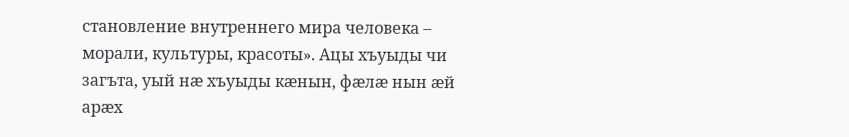становление внутреннего мира человека – морали, культуры, красоты». Ацы хъуыды чи загъта, уый нæ хъуыды кæнын, фæлæ нын æй арæх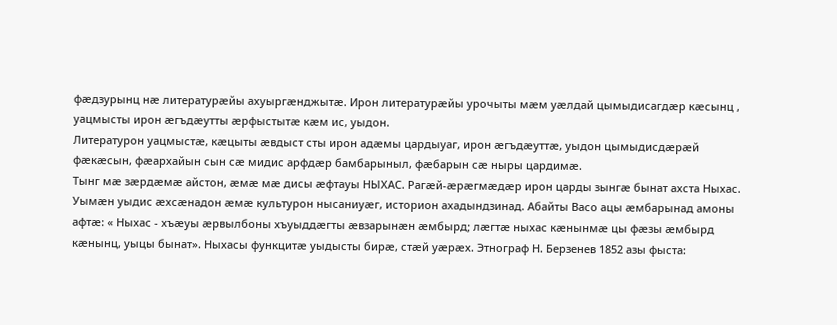фæдзурынц нæ литературæйы ахуыргæнджытæ. Ирон литературæйы урочыты мæм уæлдай цымыдисагдæр кæсынц , уацмысты ирон æгъдæутты æрфыстытæ кæм ис, уыдон.
Литературон уацмыстæ, кæцыты æвдыст сты ирон адæмы цардыуаг, ирон æгъдæуттæ, уыдон цымыдисдæрæй фæкæсын, фæархайын сын сæ мидис арфдæр бамбарыныл, фæбарын сæ ныры цардимæ.
Тынг мæ зæрдæмæ айстон, æмæ мæ дисы æфтауы НЫХАС. Рагæй-æрæгмæдæр ирон царды зынгæ бынат ахста Ныхас. Уымæн уыдис æхсæнадон æмæ культурон нысаниуæг, историон ахадындзинад. Абайты Васо ацы æмбарынад амоны афтæ: « Ныхас - хъæуы æрвылбоны хъуыддæгты æвзарынæн æмбырд; лæгтæ ныхас кæнынмæ цы фæзы æмбырд кæнынц, уыцы бынат». Ныхасы функцитæ уыдысты бирæ, стæй уæрæх. Этнограф Н. Берзенев 1852 азы фыста: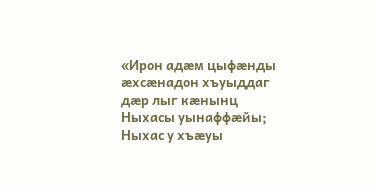«Ирон адæм цыфæнды æхсæнадон хъуыддаг дæр лыг кæнынц Ныхасы уынаффæйы; Ныхас у хъæуы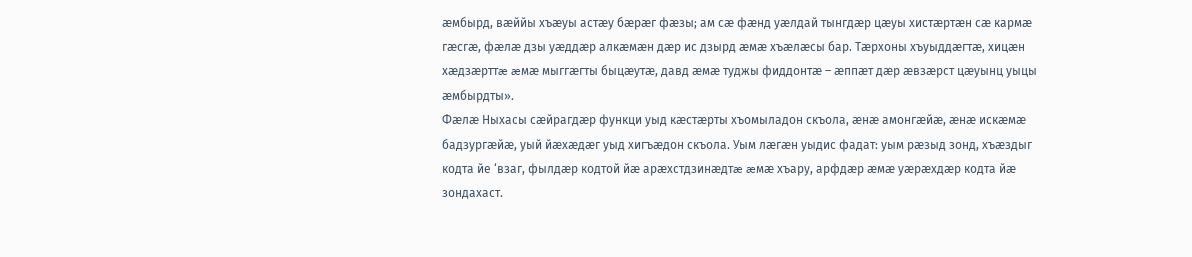æмбырд, вæййы хъæуы астæу бæрæг фæзы; ам сæ фæнд уæлдай тынгдæр цæуы хистæртæн сæ кармæ гæсгæ, фæлæ дзы уæддæр алкæмæн дæр ис дзырд æмæ хъæлæсы бар. Тæрхоны хъуыддæгтæ, хицæн хæдзæрттæ æмæ мыггæгты быцæутæ, давд æмæ туджы фиддонтæ – æппæт дæр æвзæрст цæуынц уыцы æмбырдты».
Фæлæ Ныхасы сæйрагдæр функци уыд кæстæрты хъомыладон скъола, æнæ амонгæйæ, æнæ искæмæ бадзургæйæ, уый йæхæдæг уыд хигъæдон скъола. Уым лæгæн уыдис фадат: уым рæзыд зонд, хъæздыг кодта йе ‘взаг, фылдæр кодтой йæ арæхстдзинæдтæ æмæ хъару, арфдæр æмæ уæрæхдæр кодта йæ зондахаст.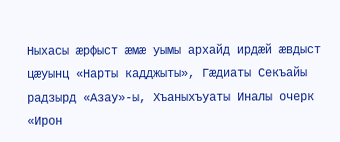Ныхасы æрфыст æмæ уымы архайд ирдæй æвдыст цæуынц «Нарты кадджыты», Гæдиаты Секъайы радзырд «Азау»-ы, Хъаныхъуаты Иналы очерк «Ирон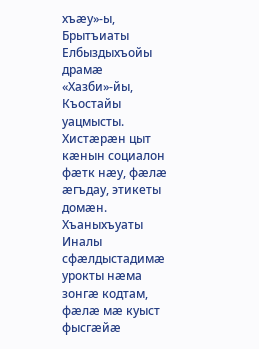хъæу»-ы, Брытъиаты Елбыздыхъойы драмæ «Хазби»-йы, Къостайы уацмысты. Хистæрæн цыт кæнын социалон фæтк нæу, фæлæ æгъдау, этикеты домæн. Хъаныхъуаты Иналы сфæлдыстадимæ урокты нæма зонгæ кодтам, фæлæ мæ куыст фысгæйæ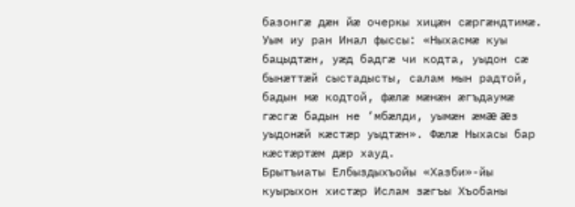базонгæ дæн йæ очеркы хицæн сæргæндтимæ. Уым иу ран Инал фыссы: «Ныхасмæ куы бацыдтæн, уæд бадгæ чи кодта, уыдон сæ бынæттæй сыстадысты, салам мын радтой, бадын мæ кодтой, фæлæ мæнæн æгъдаумæ гæсгæ бадын не ‘мбæлди, уымæн æмæ æз уыдонæй кæстæр уыдтæн». Фæлæ Ныхасы бар кæстæртæм дæр хауд.
Брытъиаты Елбыздыхъойы «Хазби»-йы куырыхон хистæр Ислам зæгъы Хъобаны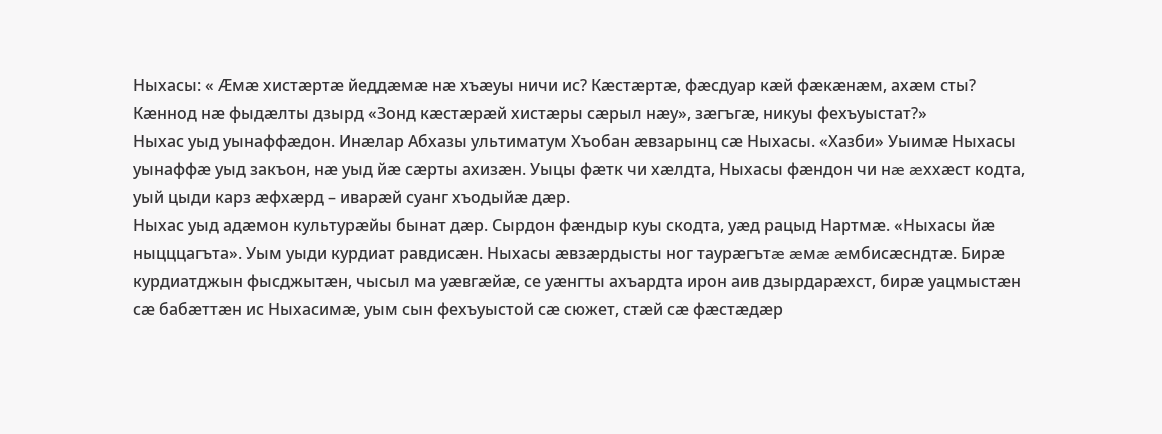Ныхасы: « Æмæ хистæртæ йеддæмæ нæ хъæуы ничи ис? Кæстæртæ, фæсдуар кæй фæкæнæм, ахæм сты? Кæннод нæ фыдæлты дзырд «Зонд кæстæрæй хистæры сæрыл нæу», зæгъгæ, никуы фехъуыстат?»
Ныхас уыд уынаффæдон. Инæлар Абхазы ультиматум Хъобан æвзарынц сæ Ныхасы. «Хазби» Уыимæ Ныхасы уынаффæ уыд закъон, нæ уыд йæ сæрты ахизæн. Уыцы фæтк чи хæлдта, Ныхасы фæндон чи нæ æххæст кодта, уый цыди карз æфхæрд – иварæй суанг хъодыйæ дæр.
Ныхас уыд адæмон культурæйы бынат дæр. Сырдон фæндыр куы скодта, уæд рацыд Нартмæ. «Ныхасы йæ ныцццагъта». Уым уыди курдиат равдисæн. Ныхасы æвзæрдысты ног таурæгътæ æмæ æмбисæсндтæ. Бирæ курдиатджын фысджытæн, чысыл ма уæвгæйæ, се уæнгты ахъардта ирон аив дзырдарæхст, бирæ уацмыстæн сæ бабæттæн ис Ныхасимæ, уым сын фехъуыстой сæ сюжет, стæй сæ фæстæдæр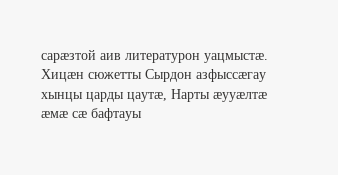сарæзтой аив литературон уацмыстæ.
Хицæн сюжетты Сырдон азфыссæгау хынцы царды цаутæ, Нарты æууæлтæ æмæ сæ бафтауы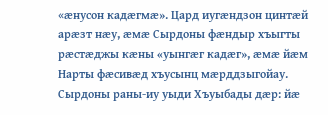«æнусон кадæгмæ». Цард иугæндзон цинтæй арæзт нæу, æмæ Сырдоны фæндыр хъыгты рæстæджы кæны «уынгæг кадæг», æмæ йæм Нарты фæсивæд хъусынц мæрддзыгойау. Сырдоны раны-иу уыди Хъуыбады дæр: йæ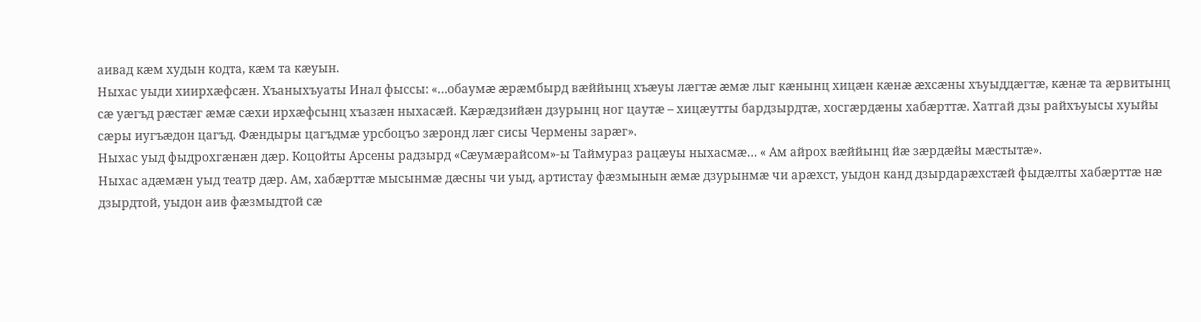аивад кæм худын кодта, кæм та кæуын.
Ныхас уыди хиирхæфсæн. Хъаныхъуаты Инал фыссы: «…обаумæ æрæмбырд вæййынц хъæуы лæгтæ æмæ лыг кæнынц хицæн кæнæ æхсæны хъуыддæгтæ, кæнæ та æрвитынц сæ уæгъд рæстæг æмæ сæхи ирхæфсынц хъазæн ныхасæй. Кæрæдзийæн дзурынц ног цаутæ – хицæутты бардзырдтæ, хосгæрдæны хабæрттæ. Хатгай дзы райхъуысы хуыйы сæры иугъæдон цагъд. Фæндыры цагъдмæ урсбоцъо зæронд лæг сисы Чермены зарæг».
Ныхас уыд фыдрохгæнæн дæр. Коцойты Арсены радзырд «Сæумæрайсом»-ы Таймураз рацæуы ныхасмæ… « Ам айрох вæййынц йæ зæрдæйы мæстытæ».
Ныхас адæмæн уыд театр дæр. Ам, хабæрттæ мысынмæ дæсны чи уыд, артистау фæзмынын æмæ дзурынмæ чи арæхст, уыдон канд дзырдарæхстæй фыдæлты хабæрттæ нæ дзырдтой, уыдон аив фæзмыдтой сæ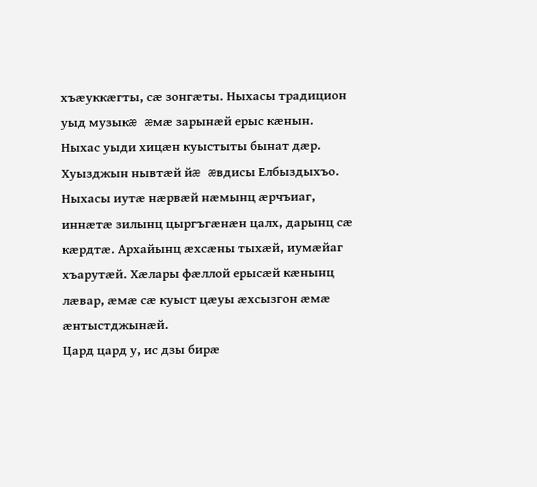хъæуккæгты, сæ зонгæты. Ныхасы традицион уыд музыкæ æмæ зарынæй ерыс кæнын.
Ныхас уыди хицæн куыстыты бынат дæр. Хуызджын нывтæй йæ æвдисы Елбыздыхъо. Ныхасы иутæ нæрвæй нæмынц æрчъиаг, иннæтæ зилынц цыргъгæнæн цалх, дарынц сæ кæрдтæ. Архайынц æхсæны тыхæй, иумæйаг хъарутæй. Хæлары фæллой ерысæй кæнынц лæвар, æмæ сæ куыст цæуы æхсызгон æмæ æнтыстджынæй.
Цард цард у, ис дзы бирæ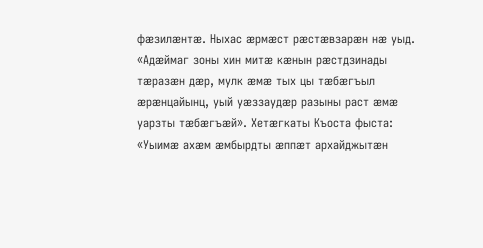фæзилæнтæ. Ныхас æрмæст рæстæвзарæн нæ уыд. «Адæймаг зоны хин митæ кæнын рæстдзинады тæразæн дæр, мулк æмæ тых цы тæбæгъыл æрæнцайынц, уый уæззаудæр разыны раст æмæ уарзты тæбæгъæй». Хетæгкаты Къоста фыста: «Уыимæ ахæм æмбырдты æппæт архайджытæн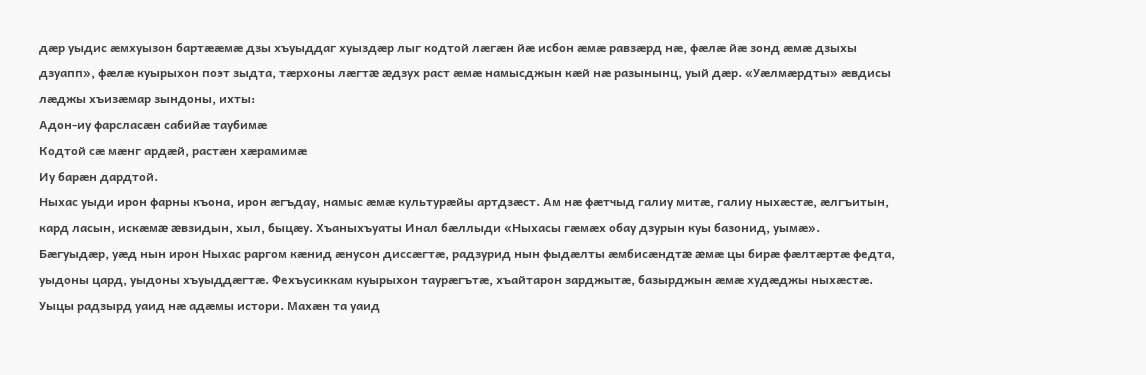дæр уыдис æмхуызон бартææмæ дзы хъуыддаг хуыздæр лыг кодтой лæгæн йæ исбон æмæ равзæрд нæ, фæлæ йæ зонд æмæ дзыхы дзуапп», фæлæ куырыхон поэт зыдта, тæрхоны лæгтæ æдзух раст æмæ намысджын кæй нæ разынынц, уый дæр. «Уæлмæрдты» æвдисы лæджы хъизæмар зындоны, ихты:
Адон-иу фарсласæн сабийæ таубимæ
Кодтой сæ мæнг ардæй, растæн хæрамимæ
Иу барæн дардтой.
Ныхас уыди ирон фарны къона, ирон æгъдау, намыс æмæ культурæйы артдзæст. Ам нæ фæтчыд галиу митæ, галиу ныхæстæ, æлгъитын, кард ласын, искæмæ æвзидын, хыл, быцæу. Хъаныхъуаты Инал бæллыди «Ныхасы гæмæх обау дзурын куы базонид, уымæ».
Бæгуыдæр, уæд нын ирон Ныхас раргом кæнид æнусон диссæгтæ, радзурид нын фыдæлты æмбисæндтæ æмæ цы бирæ фæлтæртæ федта, уыдоны цард, уыдоны хъуыддæгтæ. Фехъусиккам куырыхон таурæгътæ, хъайтарон зарджытæ, базырджын æмæ худæджы ныхæстæ. Уыцы радзырд уаид нæ адæмы истори. Махæн та уаид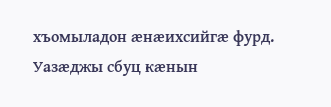хъомыладон æнæихсийгæ фурд.
Уазæджы сбуц кæнын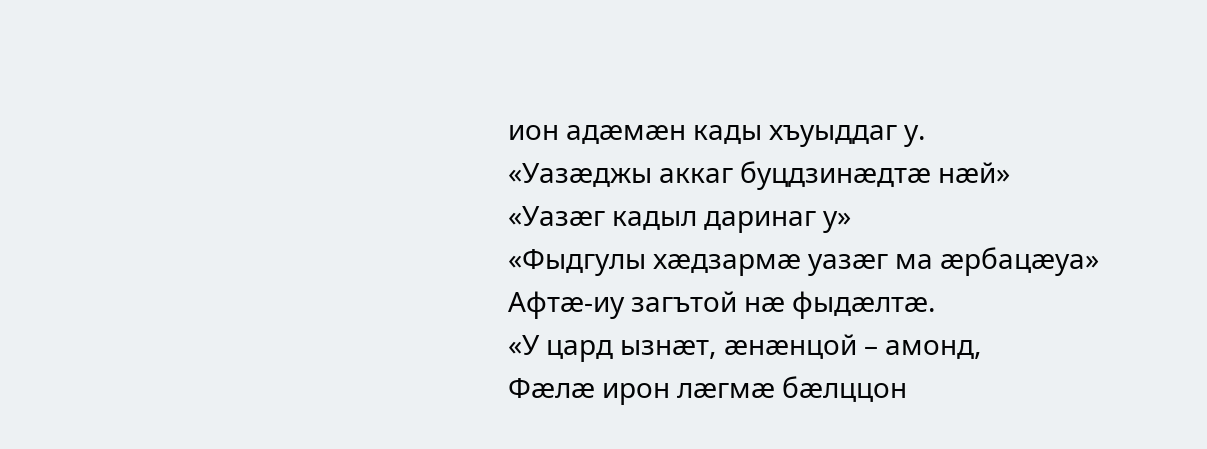ион адæмæн кады хъуыддаг у.
«Уазæджы аккаг буцдзинæдтæ нæй»
«Уазæг кадыл даринаг у»
«Фыдгулы хæдзармæ уазæг ма æрбацæуа»
Афтæ-иу загътой нæ фыдæлтæ.
«У цард ызнæт, æнæнцой – амонд,
Фæлæ ирон лæгмæ бæлццон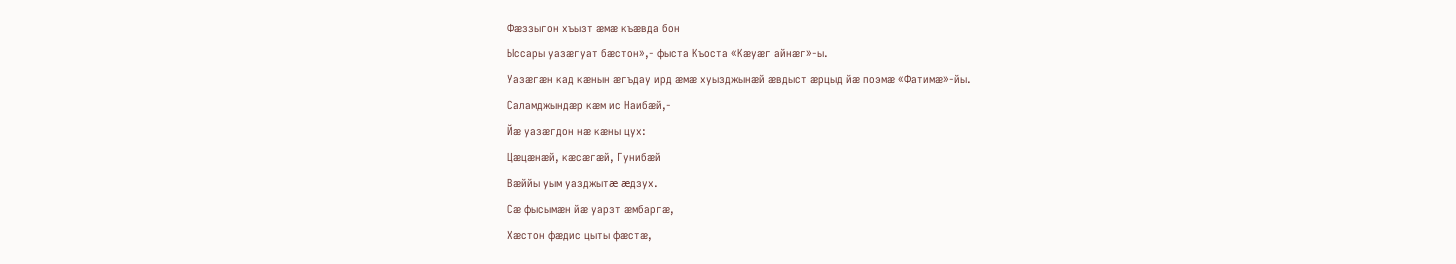Фæззыгон хъызт æмæ къæвда бон
Ыссары уазæгуат бæстон»,- фыста Къоста «Кæуæг айнæг»-ы.
Уазæгæн кад кæнын æгъдау ирд æмæ хуызджынæй æвдыст æрцыд йæ поэмæ «Фатимæ»-йы.
Саламджындæр кæм ис Наибæй,-
Йæ уазæгдон нæ кæны цух:
Цæцæнæй, кæсæгæй, Гунибæй
Вæййы уым уазджытæ æдзух.
Сæ фысымæн йæ уарзт æмбаргæ,
Хæстон фæдис цыты фæстæ,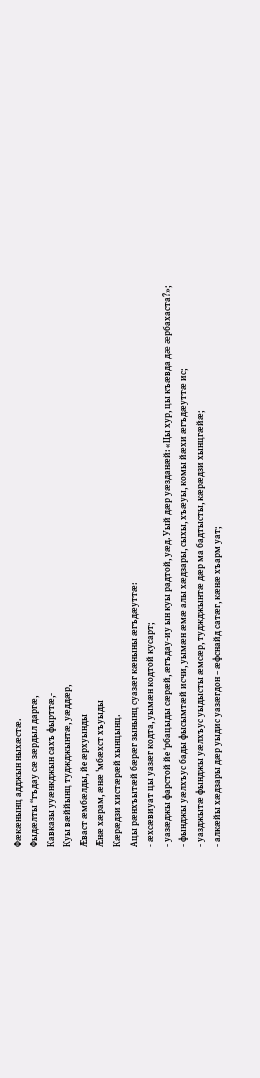Фæкæнынц адджын ныхæстæ.
Фыдæлты “гъдау сæ зæрдыл даргæ,
Кавказы ууæнкджын сахъ фырттæ,-
Куы вæййынц туджджынтæ, уæддæр,
Æваст æмбæлды, йе æрхуынды
Æнæ хæрам, æнæ 'мбæхст хъуыды
Кæрæдзи хистæрæй хынцынц.
Ацы рæнхъытæй бæрæг зынынц суазæг кæныны æгъдæуттæ:
- æхсæвиуат цы уазæг кодта, уымæн кодтой кусарт;
- уазæджы фарстой йе ‘рбацыды сæрæй, æгъдау-иу ын куы радтой, уæд. Уый дæр уæзданæй: «Цы хур, цы къæвда дæ æрбахаста?»;
- фынджы уæлхъус бады фысымтæй исчи, уымæн æмæ алы хæдзары, сыхы, хъæуы, комы йæхи æгъдæуттæ ис;
- уазджытæ фынджы уæлхъус уыдысты æмсæр, туджджынтæ дæр ма бадтысты, кæрæдзи хынцгæйæ;
- алкæйы хæдзары дæр уыдис уазæгдон – æфснайд сатæг, кæнæ хъарм уат;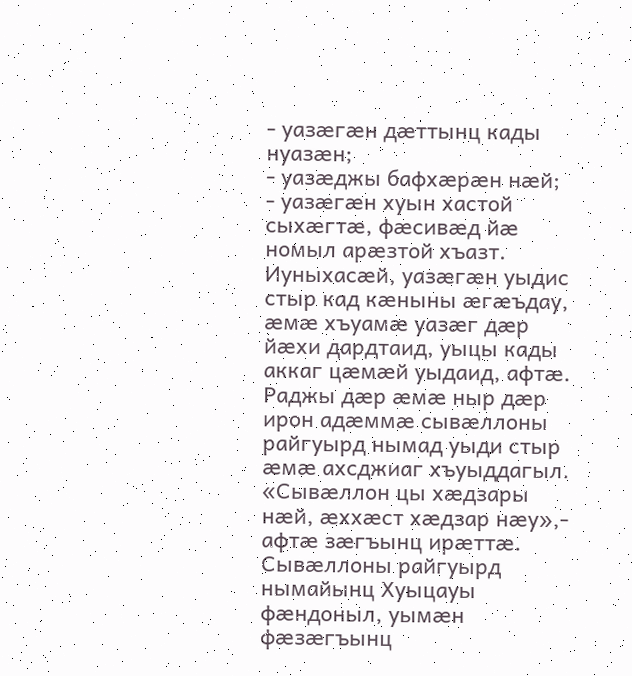- уазæгæн дæттынц кады нуазæн;
- уазæджы бафхæрæн нæй;
- уазæгæн хуын хастой сыхæгтæ, фæсивæд йæ номыл арæзтой хъазт.
Иуныхасæй, уазæгæн уыдис стыр кад кæныны æгæъдау, æмæ хъуамæ уазæг дæр йæхи дардтаид, уыцы кады аккаг цæмæй уыдаид, афтæ.
Раджы дæр æмæ ныр дæр ирон адæммæ сывæллоны райгуырд нымад уыди стыр æмæ ахсджиаг хъуыддагыл.
«Сывæллон цы хæдзары нæй, æххæст хæдзар нæу»,- афтæ зæгъынц ирæттæ. Сывæллоны райгуырд нымайынц Хуыцауы фæндоныл, уымæн фæзæгъынц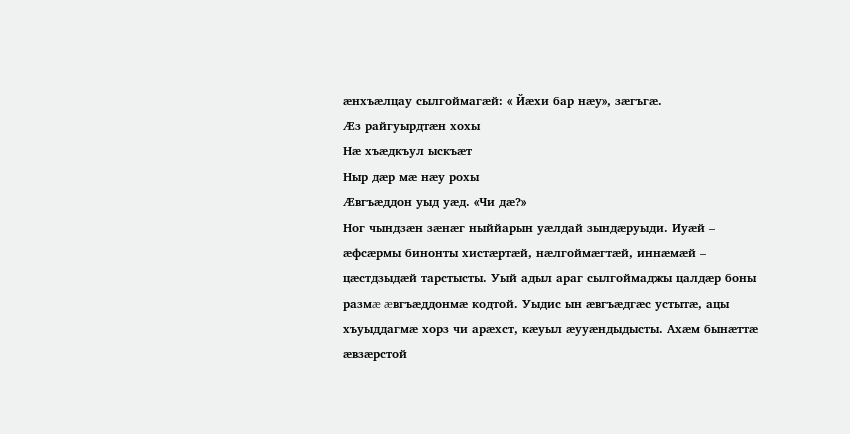æнхъæлцау сылгоймагæй: « Йæхи бар нæу», зæгъгæ.
Æз райгуырдтæн хохы
Нæ хъæдкъул ыскъæт
Ныр дæр мæ нæу рохы
Æвгъæддон уыд уæд. «Чи дæ?»
Ног чындзæн зæнæг ныййарын уæлдай зындæруыди. Иуæй – æфсæрмы бинонты хистæртæй, нæлгоймæгтæй, иннæмæй – цæстдзыдæй тарстысты. Уый адыл араг сылгоймаджы цалдæр боны размæ æвгъæддонмæ кодтой. Уыдис ын æвгъæдгæс устытæ, ацы хъуыддагмæ хорз чи арæхст, кæуыл æууæндыдысты. Ахæм бынæттæ æвзæрстой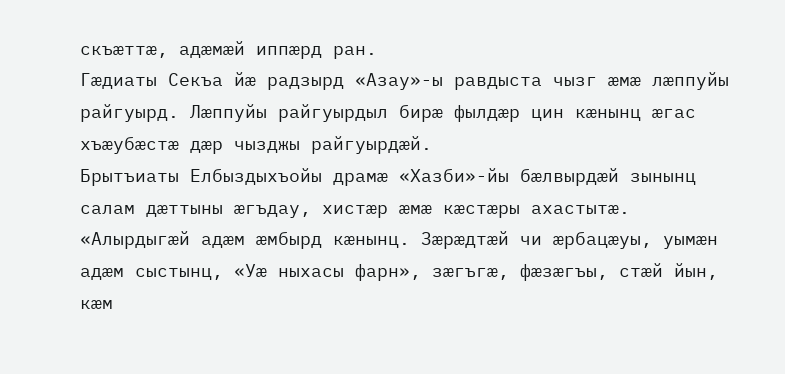скъæттæ, адæмæй иппæрд ран.
Гæдиаты Секъа йæ радзырд «Азау»-ы равдыста чызг æмæ лæппуйы райгуырд. Лæппуйы райгуырдыл бирæ фылдæр цин кæнынц æгас хъæубæстæ дæр чызджы райгуырдæй.
Брытъиаты Елбыздыхъойы драмæ «Хазби»-йы бæлвырдæй зынынц салам дæттыны æгъдау, хистæр æмæ кæстæры ахастытæ. «Алырдыгæй адæм æмбырд кæнынц. Зæрæдтæй чи æрбацæуы, уымæн адæм сыстынц, «Уæ ныхасы фарн», зæгъгæ, фæзæгъы, стæй йын, кæм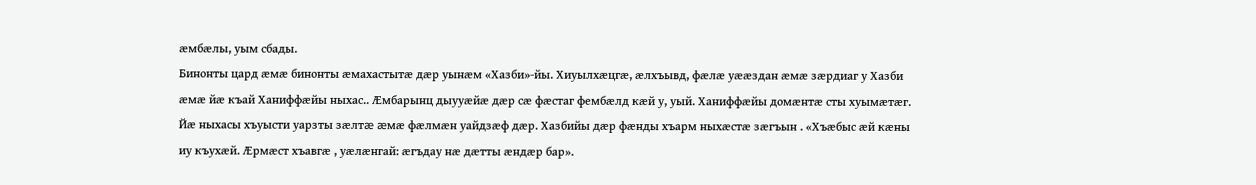æмбæлы, уым сбады.
Бинонты цард æмæ бинонты æмахастытæ дæр уынæм «Хазби»-йы. Хиуылхæцгæ, æлхъывд, фæлæ уææздан æмæ зæрдиаг у Хазби æмæ йæ къай Ханиффæйы ныхас.. Æмбарынц дыууæйæ дæр сæ фæстаг фембæлд кæй у, уый. Ханиффæйы домæнтæ сты хуымæтæг. Йæ ныхасы хъуысти уарзты зæлтæ æмæ фæлмæн уайдзæф дæр. Хазбийы дæр фæнды хъарм ныхæстæ зæгъын . «Хъæбыс æй кæны иу къухæй. Æрмæст хъавгæ , уæлæнгай: æгъдау нæ дæтты æндæр бар».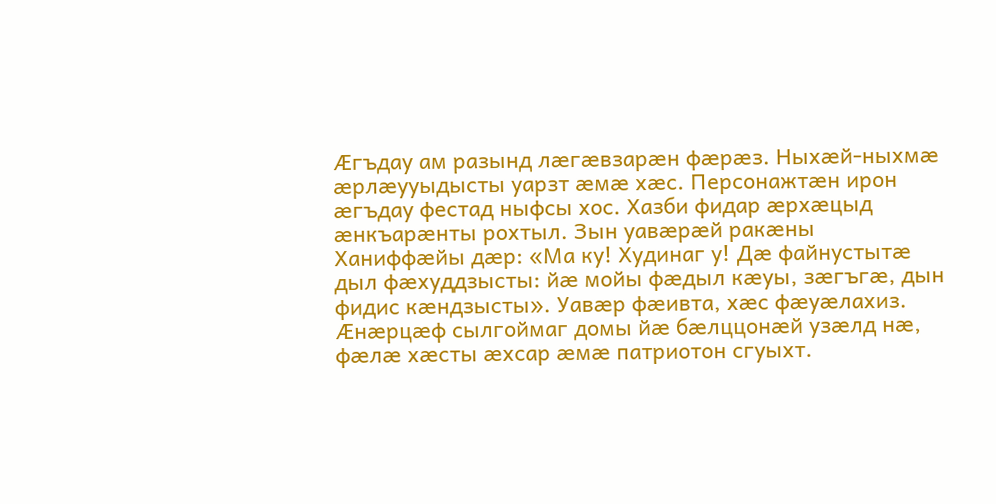Æгъдау ам разынд лæгæвзарæн фæрæз. Ныхæй-ныхмæ æрлæууыдысты уарзт æмæ хæс. Персонажтæн ирон æгъдау фестад ныфсы хос. Хазби фидар æрхæцыд æнкъарæнты рохтыл. Зын уавæрæй ракæны Ханиффæйы дæр: «Ма ку! Худинаг у! Дæ файнустытæ дыл фæхуддзысты: йæ мойы фæдыл кæуы, зæгъгæ, дын фидис кæндзысты». Уавæр фæивта, хæс фæуæлахиз. Æнæрцæф сылгоймаг домы йæ бæлццонæй узæлд нæ, фæлæ хæсты æхсар æмæ патриотон сгуыхт.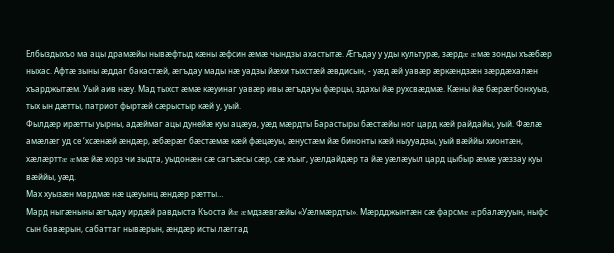Елбыздыхъо ма ацы драмæйы нывæфтыд кæны æфсин æмæ чындзы ахастытæ. Æгъдау у уды культурæ, зæрдæ æмæ зонды хъæбæр ныхас. Афтæ зыны æддаг бакастæй, æгъдау мады нæ уадзы йæхи тыхстæй æвдисын, - уæд æй уавæр æркæндзæн зæрдæхалæн хъарджытæм. Уый аив нæу. Мад тыхст æмæ кæуинаг уавæр ивы æгъдауы фæрцы, здахы йæ рухсвæдмæ. Кæны йæ бæрæгбонхуыз, тых ын дæтты, патриот фыртæй сæрыстыр кæй у, уый.
Фылдæр ирæтты уырны, адæймаг ацы дунейæ куы ацæуа, уæд мæрдты Барастыры бæстæйы ног цард кæй райдайы, уый. Фæлæ амæлæг уд се ‘хсæнæй æндæр, æбæрæг бæстæмæ кæй фæцæуы, æнустæм йæ бинонты кæй ныууадзы, уый вæййы хионтæн, хæлæрттæ æмæ йæ хорз чи зыдта, уыдонæн сæ сагъæсы сæр, сæ хъыг, уæлдайдæр та йæ уæлæуыл цард цыбыр æмæ уæззау куы вæййы, уæд.
Мах хуызæн мардмæ нæ цæуынц æндæр рæтты…
Мард ныгæныны æгъдау ирдæй равдыста Къоста йæ æмдзæвгæйы «Уæлмæрдты». Мæрдджынтæн сæ фарсмæ æрбалæууын, ныфс сын бавæрын, сабаттаг нывæрын, æндæр исты лæггад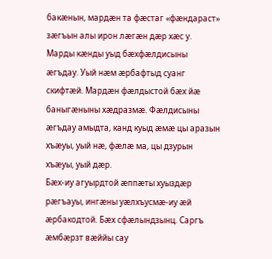бакæнын, мардæн та фæстаг «фæндараст» зæгъын алы ирон лæгæн дæр хæс у.
Марды кæнды уыд бæхфæлдисыны æгъдау. Уый нæм æрбафтыд суанг скифтæй. Мардæн фæлдыстой бæх йæ баныгæныны хæдразмæ. Фæлдисыны æгъдау амыдта, канд куыд æмæ цы аразын хъæуы, уый нæ, фæлæ ма, цы дзурын хъæуы, уый дæр.
Бæх-иу агуырдтой æппæты хуыздæр рæгъауы, ингæны уæлхъусмæ-иу æй æрбакодтой. Бæх сфæлындзынц. Саргъ æмбæрзт вæййы сау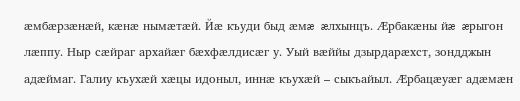æмбæрзæнæй, кæнæ нымæтæй. Йæ къуди быд æмæ æлхынцъ. Æрбакæны йæ æрыгон лæппу. Ныр сæйраг архайæг бæхфæлдисæг у. Уый вæййы дзырдарæхст, зондджын адæймаг. Галиу къухæй хæцы идоныл, иннæ къухæй – сыкъайыл. Æрбацæуæг адæмæн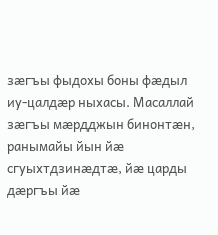зæгъы фыдохы боны фæдыл иу-цалдæр ныхасы. Масаллай зæгъы мæрдджын бинонтæн, ранымайы йын йæ сгуыхтдзинæдтæ, йæ царды дæргъы йæ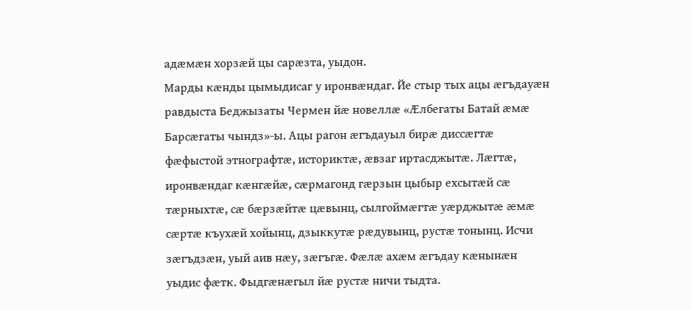адæмæн хорзæй цы сарæзта, уыдон.
Марды кæнды цымыдисаг у иронвæндаг. Йе стыр тых ацы æгъдауæн равдыста Беджызаты Чермен йæ новеллæ «Æлбегаты Батай æмæ Барсæгаты чындз»-ы. Ацы рагон æгъдауыл бирæ диссæгтæ фæфыстой этнографтæ, историктæ, æвзаг иртасджытæ. Лæгтæ, иронвæндаг кæнгæйæ, сæрмагонд гæрзын цыбыр ехсытæй сæ тæрныхтæ, сæ бæрзæйтæ цæвынц, сылгоймæгтæ уæрджытæ æмæ сæртæ къухæй хойынц, дзыккутæ рæдувынц, рустæ тонынц. Исчи зæгъдзæн, уый аив нæу, зæгъгæ. Фæлæ ахæм æгъдау кæнынæн уыдис фæтк. Фыдгæнæгыл йæ рустæ ничи тыдта.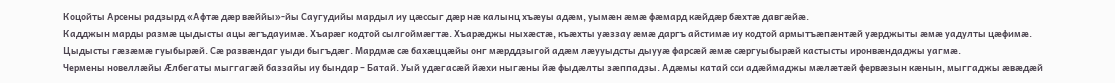Коцойты Арсены радзырд «Афтæ дæр вæййы»-йы Саугудийы мардыл иу цæссыг дæр нæ калынц хъæуы адæм, уымæн æмæ фæмард кæйдæр бæхтæ давгæйæ.
Кадджын марды размæ цыдысты ацы æгъдауимæ. Хъарæг кодтой сылгоймæгтæ. Хъарæджы ныхæстæ, къæхты уæззау æмæ даргъ айстимæ иу кодтой армытъæпæнтæй уæрджыты æмæ уадулты цæфимæ. Цыдысты гæзæмæ гуыбырæй. Сæ развæндаг уыди быгъдæг. Мардмæ сæ бахæццæйы онг мæрддзыгой адæм лæууыдсты дыууæ фарсæй æмæ сæргуыбырæй кастысты иронвæндаджы уагмæ.
Чермены новеллæйы Æлбегаты мыггагæй баззайы иу бындар – Батай. Уый удæгасæй йæхи ныгæны йæ фыдæлты зæппадзы. Адæмы катай сси адæймаджы мæлæтæй фервæзын кæнын, мыггаджы æвæдæй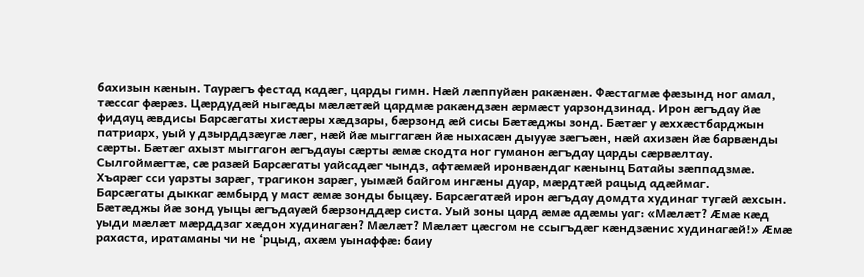бахизын кæнын. Таурæгъ фестад кадæг, царды гимн. Нæй лæппуйæн ракæнæн. Фæстагмæ фæзынд ног амал, тæссаг фæрæз. Цæрдудæй ныгæды мæлæтæй цардмæ ракæндзæн æрмæст уарзондзинад. Ирон æгъдау йæ фидауц æвдисы Барсæгаты хистæры хæдзары, бæрзонд æй сисы Бæтæджы зонд. Бæтæг у æххæстбарджын патриарх, уый у дзырддзæугæ лæг, нæй йæ мыггагæн йæ ныхасæн дыууæ зæгъæн, нæй ахизæн йæ барвæнды сæрты. Бæтæг ахызт мыггагон æгъдауы сæрты æмæ скодта ног гуманон æгъдау царды сæрвæлтау. Сылгоймæгтæ, сæ разæй Барсæгаты уайсадæг чындз, афтæмæй иронвæндаг кæнынц Батайы зæппадзмæ. Хъарæг сси уарзты зарæг, трагикон зарæг, уымæй байгом ингæны дуар, мæрдтæй рацыд адæймаг.
Барсæгаты дыккаг æмбырд у маст æмæ зонды быцæу. Барсæгатæй ирон æгъдау домдта худинаг тугæй æхсын. Бæтæджы йæ зонд уыцы æгъдауæй бæрзонддæр систа. Уый зоны цард æмæ адæмы уаг: «Мæлæт? Æмæ кæд уыди мæлæт мæрддзаг хæдон худинагæн? Мæлæт? Мæлæт цæсгом не ссыгъдæг кæндзæнис худинагæй!» Æмæ рахаста, иратаманы чи не ‘рцыд, ахæм уынаффæ: баиу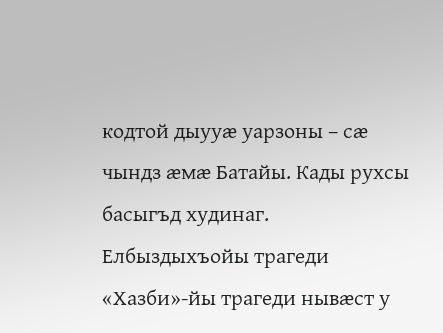кодтой дыууæ уарзоны – сæ чындз æмæ Батайы. Кады рухсы басыгъд худинаг.
Елбыздыхъойы трагеди «Хазби»-йы трагеди нывæст у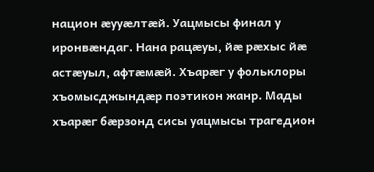национ æууæлтæй. Уацмысы финал у иронвæндаг. Нана рацæуы, йæ рæхыс йæ астæуыл, афтæмæй. Хъарæг у фольклоры хъомысджындæр поэтикон жанр. Мады хъарæг бæрзонд сисы уацмысы трагедион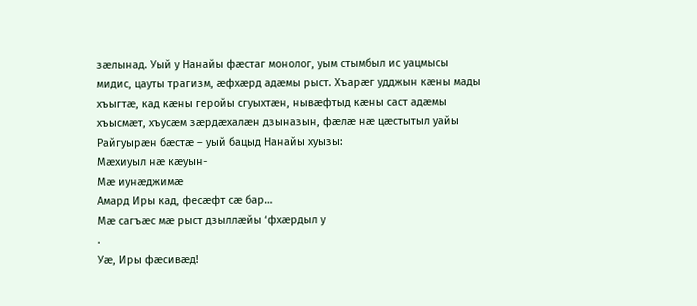зæлынад. Уый у Нанайы фæстаг монолог, уым стымбыл ис уацмысы мидис, цауты трагизм, æфхæрд адæмы рыст. Хъарæг удджын кæны мады хъыгтæ, кад кæны геройы сгуыхтæн, нывæфтыд кæны саст адæмы хъысмæт, хъусæм зæрдæхалæн дзыназын, фæлæ нæ цæстытыл уайы Райгуырæн бæстæ – уый бацыд Нанайы хуызы:
Мæхиуыл нæ кæуын-
Мæ иунæджимæ
Амард Иры кад, фесæфт сæ бар…
Мæ сагъæс мæ рыст дзыллæйы ‘фхæрдыл у
.
Уæ, Иры фæсивæд!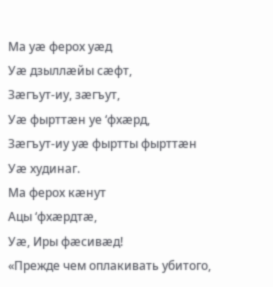Ма уæ ферох уæд
Уæ дзыллæйы сæфт,
Зæгъут-иу, зæгъут,
Уæ фырттæн уе ‘фхæрд,
Зæгъут-иу уæ фыртты фырттæн
Уæ худинаг.
Ма ферох кæнут
Ацы ‘фхæрдтæ,
Уæ, Иры фæсивæд!
«Прежде чем оплакивать убитого,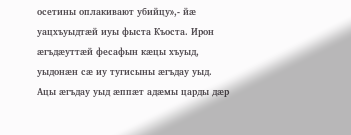осетины оплакивают убийцу»,- йæ уацхъуыдтæй иуы фыста Къоста. Ирон æгъдæуттæй фесафын кæцы хъуыд, уыдонæн сæ иу тугисыны æгъдау уыд. Ацы æгъдау уыд æппæт адæмы царды дæр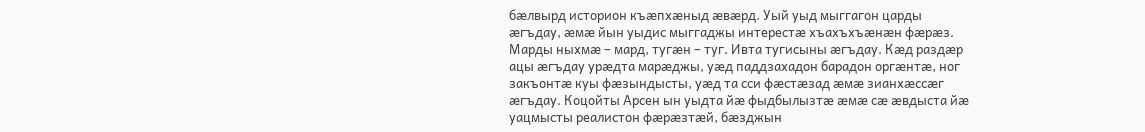бæлвырд историон къæпхæныд æвæрд. Уый уыд мыггагон царды æгъдау, æмæ йын уыдис мыггаджы интерестæ хъахъхъæнæн фæрæз. Марды ныхмæ – мард, тугæн – туг. Ивта тугисыны æгъдау. Кæд раздæр ацы æгъдау урæдта марæджы, уæд паддзахадон барадон оргæнтæ, ног закъонтæ куы фæзындысты, уæд та сси фæстæзад æмæ зианхæссæг æгъдау. Коцойты Арсен ын уыдта йæ фыдбылызтæ æмæ сæ æвдыста йæ уацмысты реалистон фæрæзтæй, бæзджын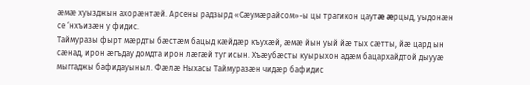æмæ хуызджын ахорæнтæй. Арсены радзырд «Сæумæрайсом»-ы цы трагикон цаутæ æрцыд, уыдонæн се ‘нхъизæн у фидис.
Таймуразы фырт мæрдты бæстæм бацыд кæйдæр къухæй, æмæ йын уый йæ тых сæтты, йæ цард ын сæнад, ирон æгъдау домдта ирон лæгæй туг исын. Хъæубæсты куырыхон адæм бацархайдтой дыууæ мыггаджы бафидауыныл. Фæлæ Ныхасы Таймуразæн чидæр бафидис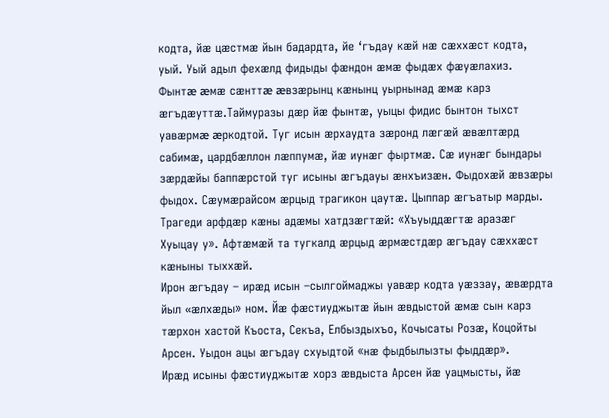кодта, йæ цæстмæ йын бадардта, йе ‘гъдау кæй нæ сæххæст кодта, уый. Уый адыл фехæлд фидыды фæндон æмæ фыдæх фæуæлахиз. Фынтæ æмæ сæнттæ æвзæрынц кæнынц уырнынад æмæ карз æгъдæуттæ.Таймуразы дæр йæ фынтæ, уыцы фидис бынтон тыхст уавæрмæ æркодтой. Туг исын æрхаудта зæронд лæгæй æвæлтæрд сабимæ, цардбæллон лæппумæ, йæ иунæг фыртмæ. Сæ иунæг бындары зæрдæйы баппæрстой туг исыны æгъдауы æнхъизæн. Фыдохæй æвзæры фыдох. Сæумæрайсом æрцыд трагикон цаутæ. Цыппар æгъатыр марды. Трагеди арфдæр кæны адæмы хатдзæгтæй: «Хъуыддæгтæ аразæг Хуыцау у». Афтæмæй та тугкалд æрцыд æрмæстдæр æгъдау сæххæст кæныны тыххæй.
Ирон æгъдау – ирæд исын –сылгоймаджы уавæр кодта уæззау, æвæрдта йыл «æлхæды» ном. Йæ фæстиуджытæ йын æвдыстой æмæ сын карз тæрхон хастой Къоста, Секъа, Елбыздыхъо, Кочысаты Розæ, Коцойты Арсен. Уыдон ацы æгъдау схуыдтой «нæ фыдбылызты фыддæр».
Ирæд исыны фæстиуджытæ хорз æвдыста Арсен йæ уацмысты, йæ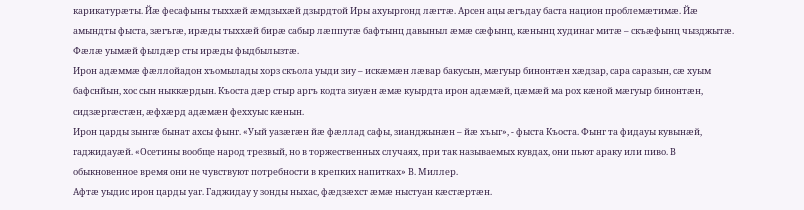карикатурæты. Йæ фесафыны тыххæй æмдзыхæй дзырдтой Иры ахуыргонд лæгтæ. Арсен ацы æгъдау баста национ проблемæтимæ. Йæ амындты фыста, зæгъгæ, ирæды тыххæй бирæ сабыр лæппутæ бафтынц давыныл æмæ сæфынц, кæнынц худинаг митæ – скъæфынц чызджытæ. Фæлæ уымæй фылдæр сты ирæды фыдбылызтæ.
Ирон адæммæ фæллойадон хъомылады хорз скъола уыди зиу – искæмæн лæвар бакусын, мæгуыр бинонтæн хæдзар, сара саразын, сæ хуым бафснйын, хос сын ныккæрдын. Къоста дæр стыр аргъ кодта зиуæн æмæ куырдта ирон адæмæй, цæмæй ма рох кæной мæгуыр бинонтæн, сидзæргæстæн, æфхæрд адæмæн феххуыс кæнын.
Ирон царды зынгæ бынат ахсы фынг. «Уый уазæгæн йæ фæллад сафы, зианджынæн – йæ хъыг», - фыста Къоста. Фынг та фидауы кувынæй, гаджидауæй. «Осетины вообще народ трезвый, но в торжественных случаях, при так называемых кувдах, они пьют араку или пиво. В обыкновенное время они не чувствуют потребности в крепких напитках» В. Миллер.
Афтæ уыдис ирон царды уаг. Гаджидау у зонды ныхас, фæдзæхст æмæ ныстуан кæстæртæн.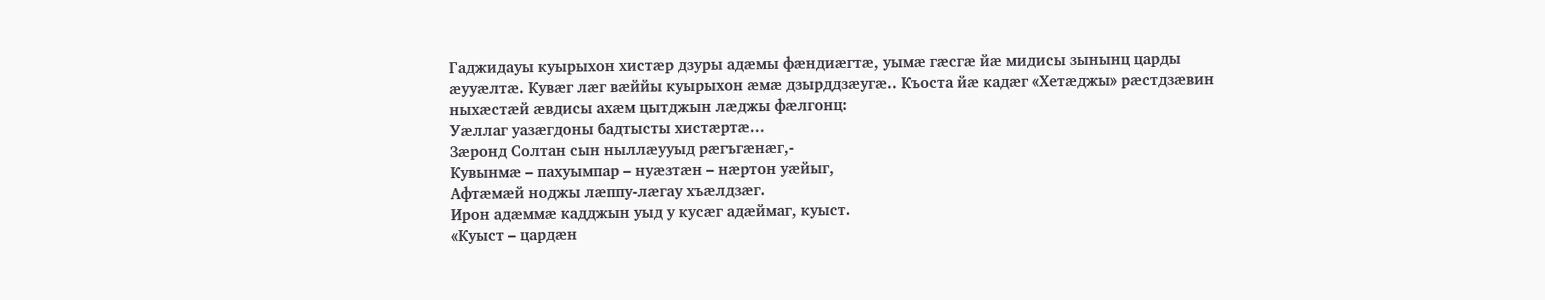Гаджидауы куырыхон хистæр дзуры адæмы фæндиæгтæ, уымæ гæсгæ йæ мидисы зынынц царды æууæлтæ. Кувæг лæг вæййы куырыхон æмæ дзырддзæугæ.. Къоста йæ кадæг «Хетæджы» рæстдзæвин ныхæстæй æвдисы ахæм цытджын лæджы фæлгонц:
Уæллаг уазæгдоны бадтысты хистæртæ…
Зæронд Солтан сын ныллæууыд рæгъгæнæг,-
Кувынмæ – пахуымпар – нуæзтæн – нæртон уæйыг,
Афтæмæй ноджы лæппу-лæгау хъæлдзæг.
Ирон адæммæ кадджын уыд у кусæг адæймаг, куыст.
«Куыст – цардæн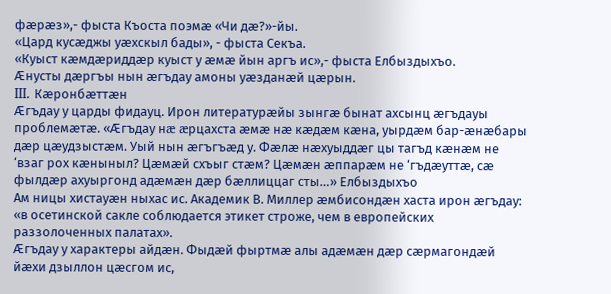фæрæз»,- фыста Къоста поэмæ «Чи дæ?»-йы.
«Цард кусæджы уæхскыл бады», - фыста Секъа.
«Куыст кæмдæриддæр куыст у æмæ йын аргъ ис»,- фыста Елбыздыхъо.
Æнусты дæргъы нын æгъдау амоны уæзданæй цæрын.
III. Кæронбæттæн
Æгъдау у царды фидауц. Ирон литературæйы зынгæ бынат ахсынц æгъдауы проблемæтæ. «Æгъдау нæ æрцахста æмæ нæ кæдæм кæна, уырдæм бар-æнæбары дæр цæудзыстæм. Уый нын æгъгъæд у. Фæлæ нæхуыддæг цы тагъд кæнæм не ‘взаг рох кæныныл? Цæмæй схъыг стæм? Цæмæн æппарæм не ‘гъдæуттæ, сæ фылдæр ахуыргонд адæмæн дæр бæллиццаг сты…» Елбыздыхъо
Ам ницы хистауæн ныхас ис. Академик В. Миллер æмбисондæн хаста ирон æгъдау: «в осетинской сакле соблюдается этикет строже, чем в европейских раззолоченных палатах».
Æгъдау у характеры айдæн. Фыдæй фыртмæ алы адæмæн дæр сæрмагондæй йæхи дзыллон цæсгом ис,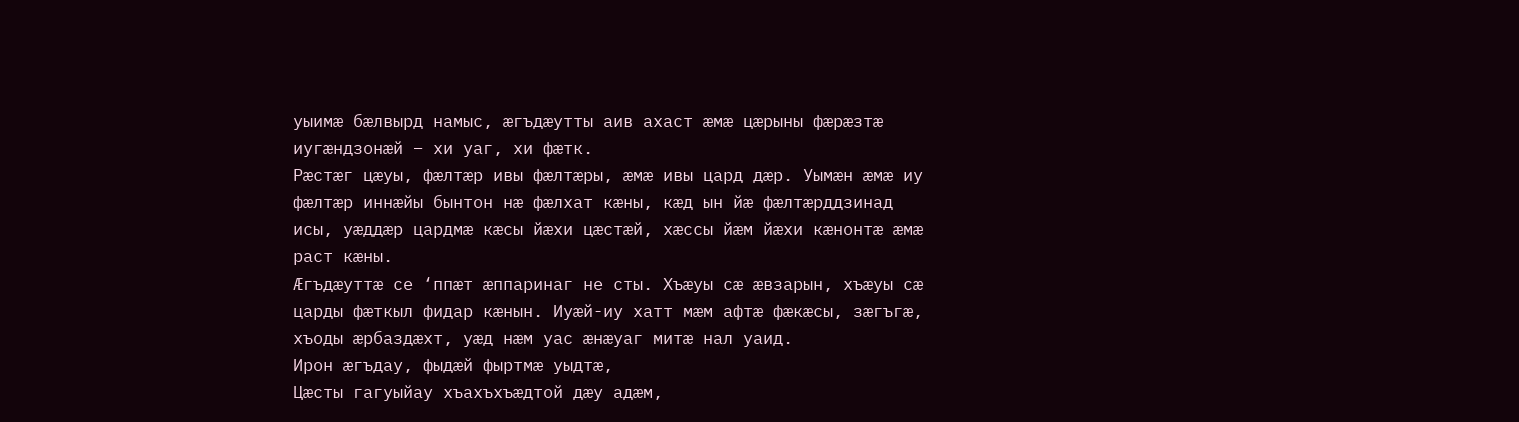уыимæ бæлвырд намыс, æгъдæутты аив ахаст æмæ цæрыны фæрæзтæ иугæндзонæй – хи уаг, хи фæтк.
Рæстæг цæуы, фæлтæр ивы фæлтæры, æмæ ивы цард дæр. Уымæн æмæ иу фæлтæр иннæйы бынтон нæ фæлхат кæны, кæд ын йæ фæлтæрддзинад исы, уæддæр цардмæ кæсы йæхи цæстæй, хæссы йæм йæхи кæнонтæ æмæ раст кæны.
Æгъдæуттæ се ‘ппæт æппаринаг не сты. Хъæуы сæ æвзарын, хъæуы сæ царды фæткыл фидар кæнын. Иуæй-иу хатт мæм афтæ фæкæсы, зæгъгæ, хъоды æрбаздæхт, уæд нæм уас æнæуаг митæ нал уаид.
Ирон æгъдау, фыдæй фыртмæ уыдтæ,
Цæсты гагуыйау хъахъхъæдтой дæу адæм,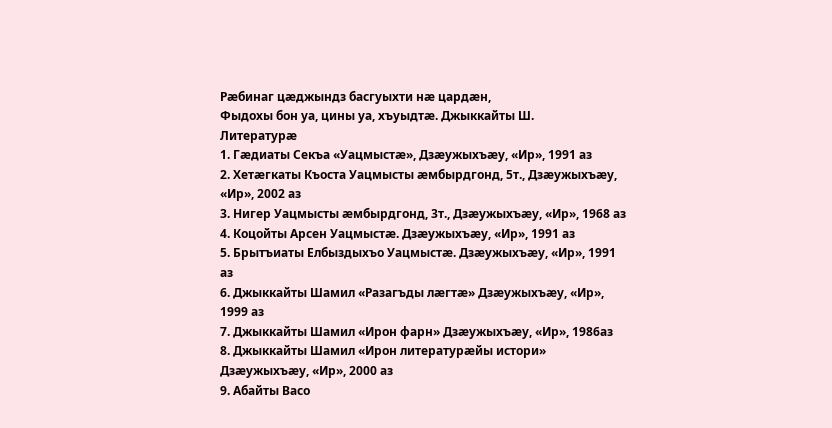Рæбинаг цæджындз басгуыхти нæ цардæн,
Фыдохы бон уа, цины уа, хъуыдтæ. Джыккайты Ш.
Литературæ
1. Гæдиаты Секъа «Уацмыстæ», Дзæужыхъæу, «Ир», 1991 аз
2. Хетæгкаты Къоста Уацмысты æмбырдгонд, 5т., Дзæужыхъæу, «Ир», 2002 аз
3. Нигер Уацмысты æмбырдгонд, 3т., Дзæужыхъæу, «Ир», 1968 аз
4. Коцойты Арсен Уацмыстæ. Дзæужыхъæу, «Ир», 1991 аз
5. Брытъиаты Елбыздыхъо Уацмыстæ. Дзæужыхъæу, «Ир», 1991 аз
6. Джыккайты Шамил «Разагъды лæгтæ» Дзæужыхъæу, «Ир», 1999 аз
7. Джыккайты Шамил «Ирон фарн» Дзæужыхъæу, «Ир», 1986аз
8. Джыккайты Шамил «Ирон литературæйы истори» Дзæужыхъæу, «Ир», 2000 аз
9. Абайты Васо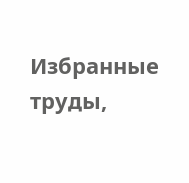Избранные труды,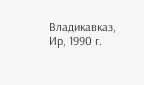Владикавказ, Ир, 1990 г.